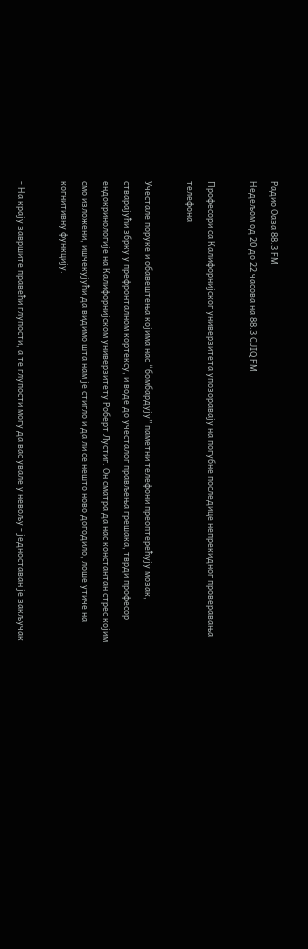Радио Оаза 88.3 FM
Недељом од 20 до 22 часова на 88.3 CJIQ FM

Професори са Калифорнијског универзитета упозоравају на погубне последице непрекидног проверавања телефона

Учестале поруке и обавештења којима нас “бомбардују” паметни телефони преоптерећују мозак, стварајући збрку у префронталном кортексу, и воде до учесталог прављења грешака, тврди професор ендокринологије на Калифорнијском универзитету Роберт Лустиг. Он сматра да нас константан стрес којим смо изложени, ишчекујући да видимо шта нам је стигло и да ли се нешто ново догодило, лоше утиче на когнитивну функцију.

- На крају завршите правећи глупости, а те глупости могу да вас увале у невољу - једноставан је закључак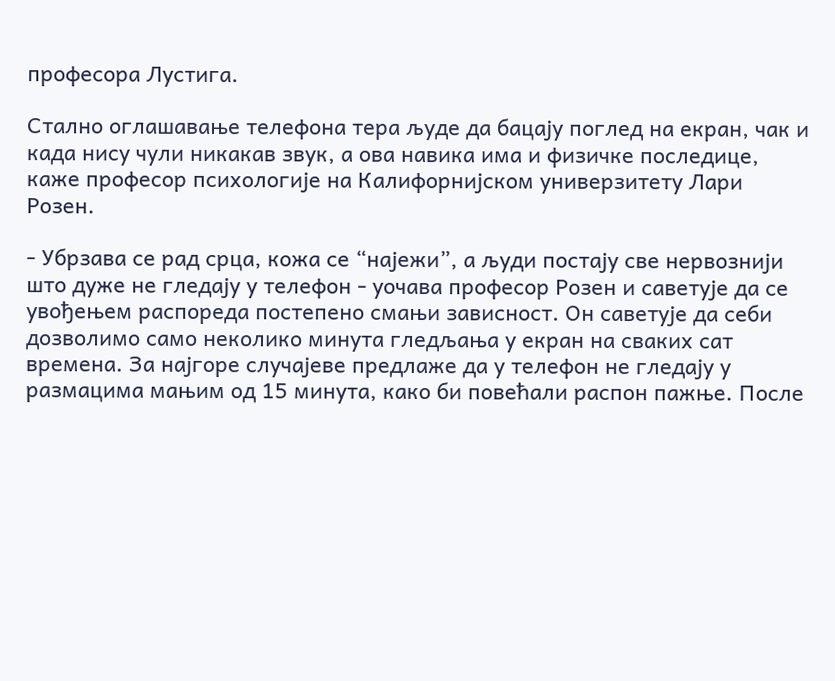професора Лустига.

Стално оглашавање телефона тера људе да бацају поглед на екран, чак и када нису чули никакав звук, а ова навика има и физичке последице, каже професор психологије на Калифорнијском универзитету Лари Розен.

- Убрзава се рад срца, кожа се “најежи”, а људи постају све нервознији што дуже не гледају у телефон - уочава професор Розен и саветује да се увођењем распореда постепено смањи зависност. Он саветује да себи дозволимо само неколико минута гледљања у екран на сваких сат времена. За најгоре случајеве предлаже да у телефон не гледају у размацима мањим од 15 минута, како би повећали распон пажње. После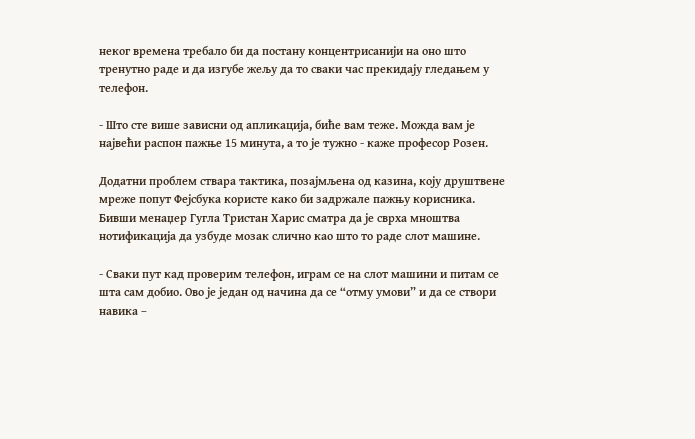неког времена требало би да постану концентрисанији на оно што тренутно раде и да изгубе жељу да то сваки час прекидају гледањем у телефон.

- Што сте више зависни од апликација, биће вам теже. Можда вам је највећи распон пажње 15 минута, а то је тужно - каже професор Розен.

Додатни проблем ствара тактика, позајмљена од казина, коју друштвене мреже попут Фејсбука користе како би задржале пажњу корисника. Бивши менаџер Гугла Тристан Харис сматра да је сврха мноштва нотификација да узбуде мозак слично као што то раде слот машине.

- Сваки пут кад проверим телефон, играм се на слот машини и питам се шта сам добио. Ово је један од начина да се “отму умови” и да се створи навика –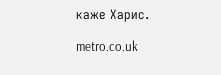каже Харис.

metro.co.uk